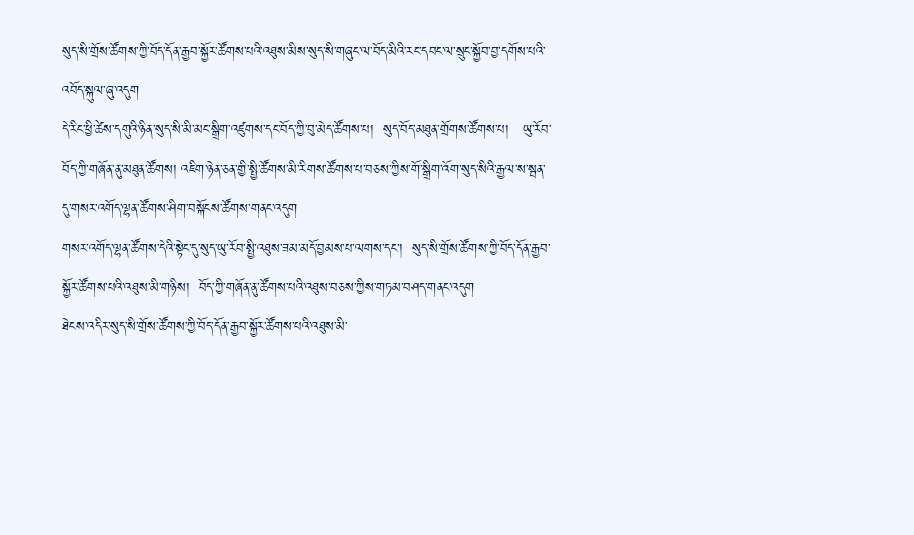སུད་སི་གྲོས་ཚོགས་ཀྱི་བོད་དོན་རྒྱབ་སྐྱོར་ཚོགས་པའི་འཐུས་མིས་སུད་སི་གཞུང་ལ་བོད་མིའི་རང་དབང་ལ་སྲུང་སྐྱོབ་བྱ་དགོས་པའི་འབོད་སྐུལ་ཞུ་འདུག
དེ་རིང་ཕྱི་ཚེས་དགུའི་ཉིན་སུད་སི་མི་མང་སྒྲིག་འཛུགས་དང་བོད་ཀྱི་བུ་མེད་ཚོགས་པ།  སུད་བོད་མཐུན་གྲོགས་ཚོགས་པ།   ཡུ་རོབ་བོད་ཀྱི་གཞོན་ནུ་མཐུན་ཚོགས། འཇིག་ཉེན་ཅན་གྱི་སྤྱི་ཚོགས་མི་རིགས་ཚོགས་པ་བཅས་ཀྱིས་གོ་སྒྲིག་འོག་སུད་སིའི་རྒྱལ་ས་སྦན་དུ་གསར་འགོད་ལྷན་ཚོགས་ཤིག་བསྐོངས་ཚོགས་གནང་འདུག
གསར་འགོད་ལྷན་ཚོགས་དེའི་སྟེང་དུ་སུད་ཡུ་རོབ་སྤྱི་འཐུས་ཟམ་མདོ་བྱམས་པ་ལགས་དང་།  སུད་སི་གྲོས་ཚོགས་ཀྱི་བོད་དོན་རྒྱབ་སྐྱོར་ཚོགས་པའི་འཐུས་མི་གཉིས།  བོད་ཀྱི་གཞོན་ནུ་ཚོགས་པའི་འཐུས་བཅས་ཀྱིས་གཏམ་བཤད་གནང་འདུག
ཐེངས་འདིར་སུད་སི་གྲོས་ཚོགས་ཀྱི་བོད་དོན་རྒྱབ་སྐྱོར་ཚོགས་པའི་འཐུས་མི་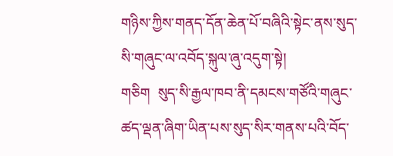གཉིས་ཀྱིས་གནད་དོན་ཆེན་པོ་བཞིའི་སྟེང་ནས་སུད་སི་གཞུང་ལ་འབོད་སྐུལ་ཞུ་འདུག་སྟེ།
གཅིག  སུད་སི་རྒྱལ་ཁབ་ནི་དམངས་གཙོའི་གཞུང་ཚད་ལྡན་ཞིག་ཡིན་པས་སུད་སིར་གནས་པའི་བོད་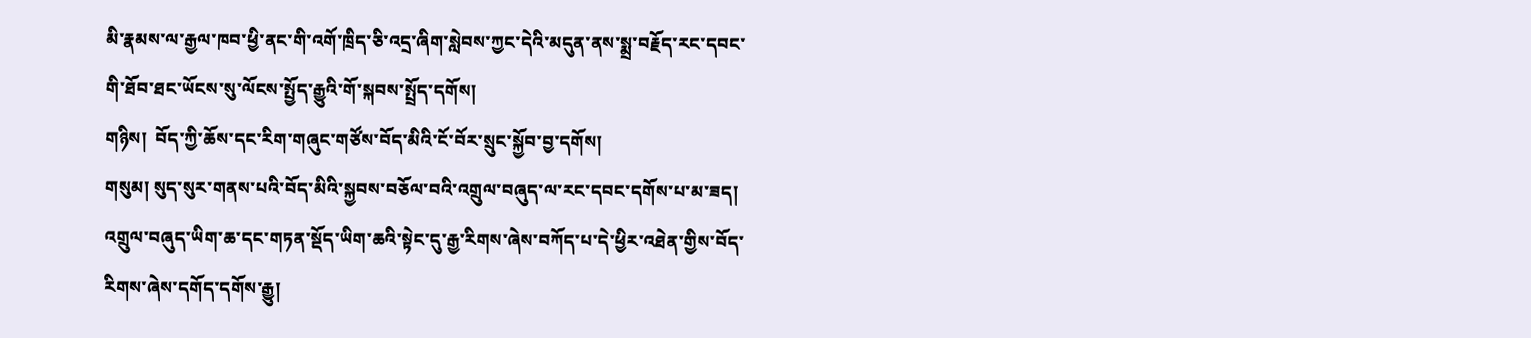མི་རྣམས་ལ་རྒྱལ་ཁབ་ཕྱི་ནང་གི་འགོ་ཁྲིད་ཅི་འདྲ་ཞིག་སླེབས་ཀྱང་དེའི་མདུན་ནས་སྨྲ་བརྗོད་རང་དབང་གི་ཐོབ་ཐང་ཡོངས་སུ་ལོངས་སྤྱོད་རྒྱུའི་གོ་སྐབས་སྤྲོད་དགོས།
གཉིས།  བོད་ཀྱི་ཆོས་དང་རིག་གཞུང་གཙོས་བོད་མིའི་ངོ་བོར་སྲུང་སྐྱོབ་བྱ་དགོས།
གསུམ། སུད་སུར་གནས་པའི་བོད་མིའི་སྐྱབས་བཅོལ་བའི་འགྲུལ་བཞུད་ལ་རང་དབང་དགོས་པ་མ་ཟད།  འགྲུལ་བཞུད་ཡིག་ཆ་དང་གཏན་སྡོད་ཡིག་ཆའི་སྟེང་དུ་རྒྱ་རིགས་ཞེས་བཀོད་པ་དེ་ཕྱིར་འཐེན་གྱིས་བོད་རིགས་ཞེས་དགོད་དགོས་རྒྱུ།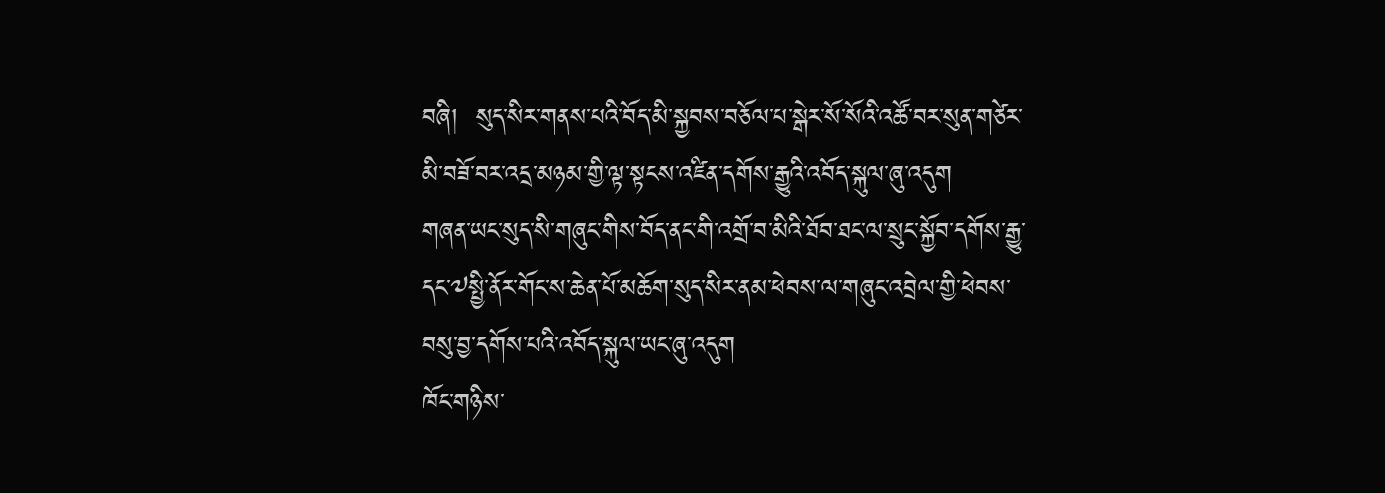བཞི།  སུད་སིར་གནས་པའི་བོད་མི་སྐྱབས་བཅོལ་པ་སྒེར་སོ་སོའི་འཚོ་བར་སུན་གཙེར་མི་བཟོ་བར་འདྲ་མཉམ་གྱི་ལྟ་སྟངས་འཛིན་དགོས་རྒྱུའི་འབོད་སྐུལ་ཞུ་འདུག
གཞན་ཡང་སུད་སི་གཞུང་གིས་བོད་ནང་གི་འགྲོ་བ་མིའི་ཐོབ་ཐང་ལ་སྲུང་སྐྱོབ་དགོས་རྒྱུ་དང་༧སྤྱི་ནོར་གོང་ས་ཆེན་པོ་མཆོག་སུད་སིར་ནམ་ཕེབས་ལ་གཞུང་འབྲེལ་གྱི་ཕེབས་བསུ་བྱ་དགོས་པའི་འབོད་སྐུལ་ཡང་ཞུ་འདུག
ཁོང་གཉིས་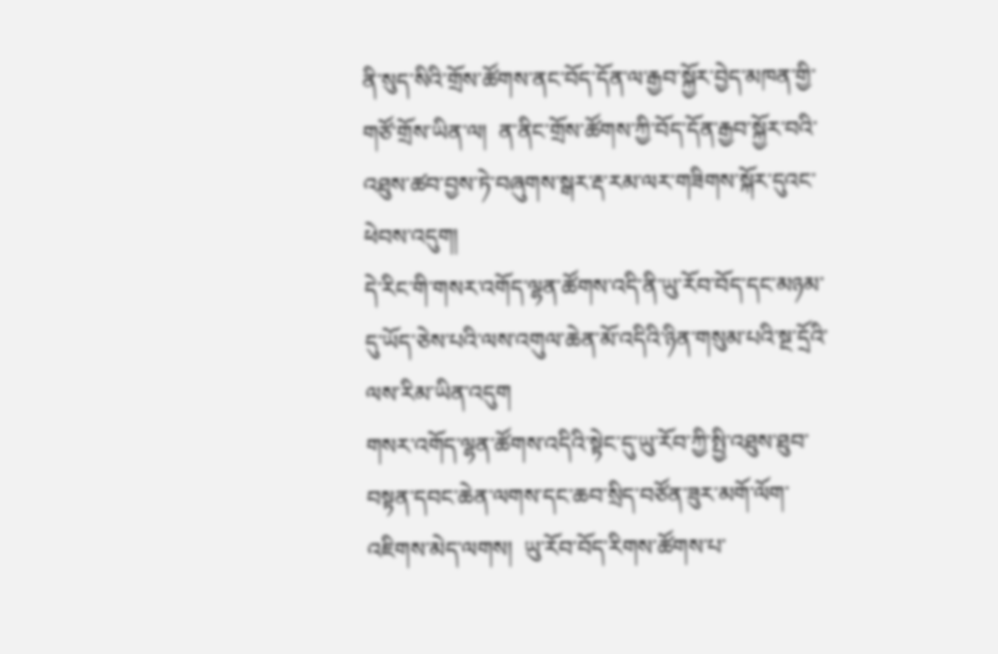ནི་སུད་སིའི་གྲོས་ཚོགས་ནང་བོད་དོན་ལ་རྒྱབ་སྐྱོར་བྱེད་མཁན་གྱི་གཙོ་གྲོས་ཡིན་ལ།  ན་ནིང་གྲོས་ཚོགས་ཀྱི་བོད་དོན་རྒྱབ་སྐྱོར་བའི་འཐུས་ཚབ་བྱས་ཏེ་བཞུགས་སྒར་རྡ་རམ་ལར་གཟིགས་སྐོར་དུའང་ཕེབས་འདུག།
དེ་རིང་གི་གསར་འགོད་ལྷན་ཚོགས་འདི་ནི་ཡུ་རོབ་བོད་དང་མཉམ་དུ་ཡོད་ཅེས་པའི་ལས་འགུལ་ཆེན་མོ་འདིའི་ཉིན་གསུམ་པའི་སྔ་དྲོའི་ལས་རིམ་ཡིན་འདུག
གསར་འགོད་ལྷན་ཚོགས་འདིའི་སྟེང་དུ་ཡུ་རོབ་ཀྱི་སྤྱི་འཐུས་ཐུབ་བསྟན་དབང་ཆེན་ལགས་དང་ཆབ་སྲིད་བཙོན་ཟུར་མགོ་ལོག་འཇིགས་མེད་ལགས།  ཡུ་རོབ་བོད་རིགས་ཚོགས་པ་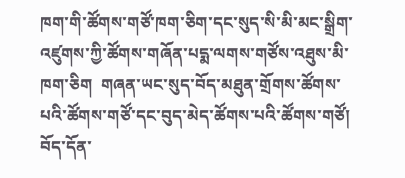ཁག་གི་ཚོགས་གཙོ་ཁག་ཅིག་དང་སུད་སི་མི་མང་སྒྲིག་འཛུགས་ཀྱི་ཚོགས་གཞོན་པདྨ་ལགས་གཙོས་འཐུས་མི་ཁག་ཅིག  གཞན་ཡང་སུད་བོད་མཐུན་གྲོགས་ཚོགས་པའི་ཚོགས་གཙོ་དང་བུད་མེད་ཚོགས་པའི་ཚོགས་གཙོ།  བོད་དོན་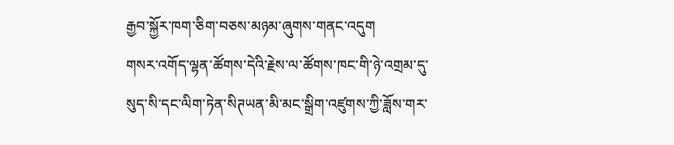རྒྱབ་སྐྱོར་ཁག་ཅིག་བཅས་མཉམ་ཞུགས་གནང་འདུག
གསར་འགོད་ལྷན་ཚོགས་དེའི་རྗེས་ལ་ཚོགས་ཁང་གི་ཉེ་འགྲམ་དུ་སུད་སི་དང་ལིག་ཏེན་སིཊཡན་མི་མང་སྒྲིག་འཛུགས་ཀྱི་ཟློས་གར་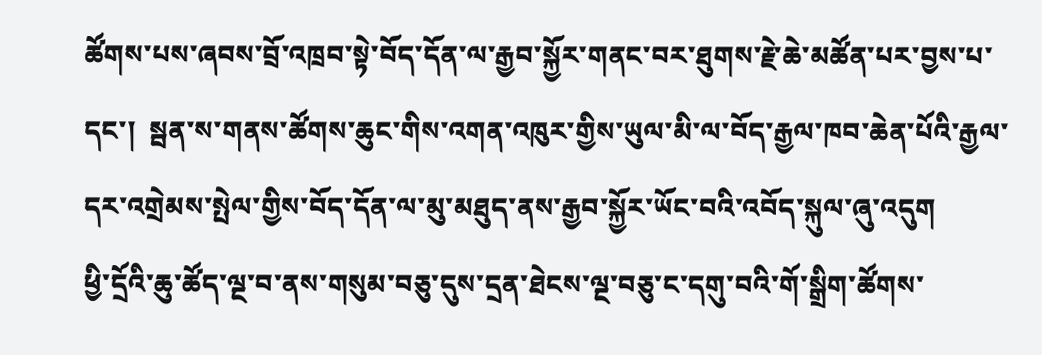ཚོགས་པས་ཞབས་བྲོ་འཁྲབ་སྟེ་བོད་དོན་ལ་རྒྱབ་སྐྱོར་གནང་བར་ཐུགས་རྗེ་ཆེ་མཚོན་པར་བྱས་པ་དང་།  སྦན་ས་གནས་ཚོགས་ཆུང་གིས་འགན་འཁུར་གྱིས་ཡུལ་མི་ལ་བོད་རྒྱལ་ཁབ་ཆེན་པོའི་རྒྱལ་དར་འགྲེམས་སྤེལ་གྱིས་བོད་དོན་ལ་མུ་མཐུད་ནས་རྒྱབ་སྐྱོར་ཡོང་བའི་འབོད་སྐུལ་ཞུ་འདུག
ཕྱི་དྲོའི་ཆུ་ཚོད་ལྔ་བ་ནས་གསུམ་བཅུ་དུས་དྲན་ཐེངས་ལྔ་བཅུ་ང་དགུ་བའི་གོ་སྒྲིག་ཚོགས་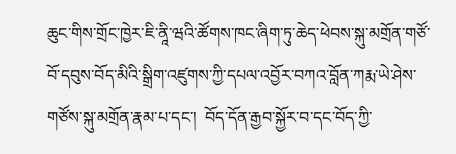ཆུང་གིས་གྲོང་ཁྱེར་ཇི་ནཱི་ཝའི་ཚོགས་ཁང་ཞིག་ཏུ་ཆེད་ཕེབས་སྐུ་མགྲོན་གཙོ་བོ་དབུས་བོད་མིའི་སྒྲིག་འཛུགས་ཀྱི་དཔལ་འབྱོར་བཀའ་བློན་ཀརྨ་ཡེ་ཤེས་གཙོས་སྐུ་མགྲོན་རྣམ་པ་དང་།  བོད་དོན་རྒྱབ་སྐྱོར་བ་དང་བོད་ཀྱི་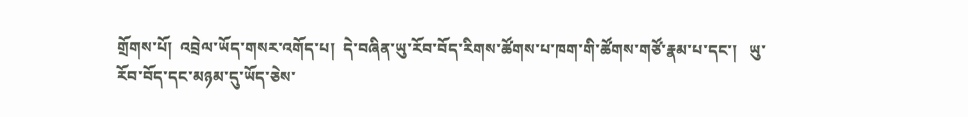གྲོགས་པོ།  འབྲེལ་ཡོད་གསར་འགོད་པ།  དེ་བཞིན་ཡུ་རོབ་བོད་རིགས་ཚོགས་པ་ཁག་གི་ཚོགས་གཙོ་རྣམ་པ་དང་།   ཡུ་རོབ་བོད་དང་མཉམ་དུ་ཡོད་ཅེས་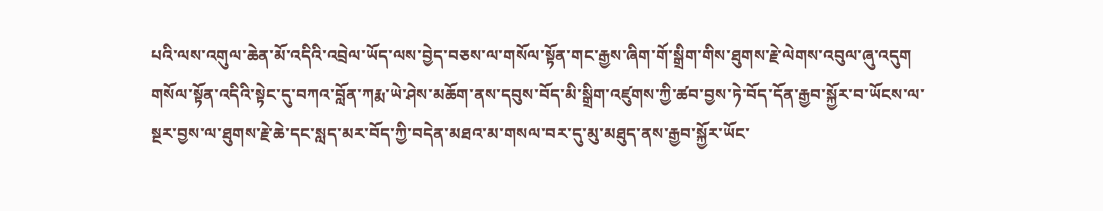པའི་ལས་འགུལ་ཆེན་མོ་འདིའི་འབྲེལ་ཡོད་ལས་བྱེད་བཅས་ལ་གསོལ་སྟོན་གང་རྒྱས་ཞིག་གོ་སྒྲིག་གིས་ཐུགས་རྗེ་ལེགས་འབུལ་ཞུ་འདུག
གསོལ་སྟོན་འདིའི་སྟེང་དུ་བཀའ་བློན་ཀརྨ་ཡེ་ཤེས་མཆོག་ནས་དབུས་བོད་མི་སྒྲིག་འཛུགས་ཀྱི་ཚབ་བྱས་ཏེ་བོད་དོན་རྒྱབ་སྐྱོར་བ་ཡོངས་ལ་སྔར་བྱས་ལ་ཐུགས་རྗེ་ཆེ་དང་སླད་མར་བོད་ཀྱི་བདེན་མཐའ་མ་གསལ་བར་དུ་མུ་མཐུད་ནས་རྒྱབ་སྐྱོར་ཡོང་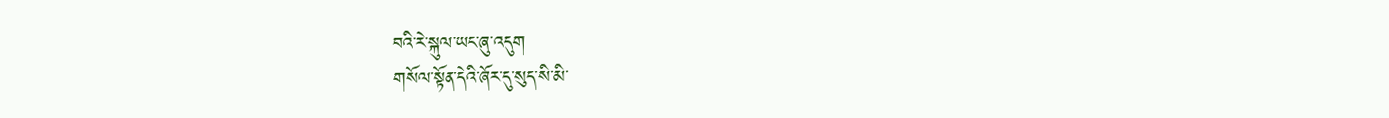བའི་རེ་སྐུལ་ཡང་ཞུ་འདུག
གསོལ་སྟོན་དེའི་ཞོར་དུ་སུད་སི་མི་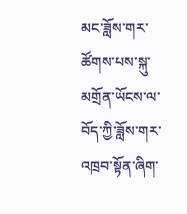མང་ཟློས་གར་ཚོགས་པས་སྐུ་མགྲོན་ཡོངས་ལ་བོད་ཀྱི་ཟློས་གར་འཁྲབ་སྟོན་ཞིག་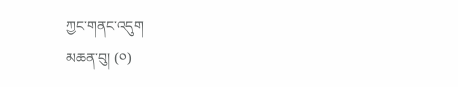ཀྱང་གནང་འདུག
མཆན་བུ། (༠)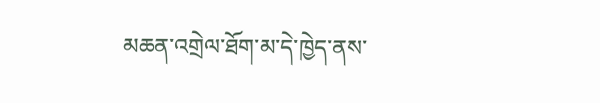མཆན་འགྲེལ་ཐོག་མ་དེ་ཁྱེད་ནས་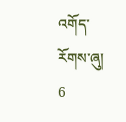འགོད་རོགས་ཞུ།
6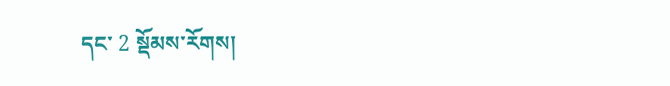དང་ 2 སྡོམས་རོགས།